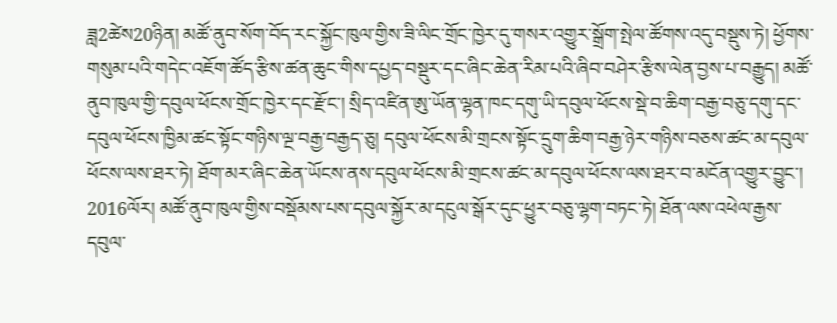ཟླ2ཚེས20ཉིན། མཚོ་ནུབ་སོག་བོད་རང་སྐྱོང་ཁུལ་གྱིས་ཟི་ལིང་གྲོང་ཁྱེར་དུ་གསར་འགྱུར་སྒྲོག་སྤེལ་ཚོགས་འདུ་བསྡུས་ཏེ། ཕྱོགས་གསུམ་པའི་གདེང་འཇོག་ཚོད་རྩིས་ཚན་ཆུང་གིས་དཔྱད་བསྡུར་དང་ཞིང་ཆེན་རིམ་པའི་ཞིབ་བཤེར་རྩིས་ལེན་བྱས་པ་བརྒྱུད། མཚོ་ནུབ་ཁུལ་གྱི་དབུལ་ཕོངས་གྲོང་ཁྱེར་དང་རྫོང་། སྲིད་འཛིན་ཨུ་ཡོན་ལྷན་ཁང་དགུ་ཡི་དབུལ་ཕོངས་སྡེ་བ་ཆིག་བརྒྱ་བཅུ་དགུ་དང་དབུལ་ཕོངས་ཁྱིམ་ཚང་སྟོང་གཉིས་ལྔ་བརྒྱ་བརྒྱད་ཅུ། དབུལ་ཕོངས་མི་གྲངས་སྟོང་དྲུག་ཆིག་བརྒྱ་ཉེར་གཉིས་བཅས་ཚང་མ་དབུལ་ཕོངས་ལས་ཐར་ཏེ། ཐོག་མར་ཞིང་ཆེན་ཡོངས་ནས་དབུལ་ཕོངས་མི་གྲངས་ཚང་མ་དབུལ་ཕོངས་ལས་ཐར་བ་མངོན་འགྱུར་བྱུང་།
2016ལོར། མཚོ་ནུབ་ཁུལ་གྱིས་བསྡོམས་པས་དབུལ་སྐྱོར་མ་དངུལ་སྒོར་དུང་ཕྱུར་བཅུ་ལྷག་བཏང་ཏེ། ཐོན་ལས་འཕེལ་རྒྱས་དབུལ་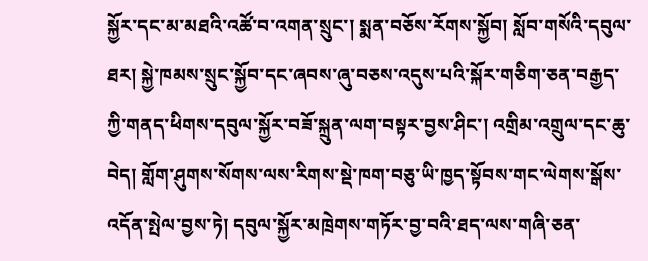སྐྱོར་དང་མ་མཐའི་འཚོ་བ་འགན་སྲུང་། སྨན་བཅོས་རོགས་སྐྱོབ། སློབ་གསོའི་དབུལ་ཐར། སྐྱེ་ཁམས་སྲུང་སྐྱོབ་དང་ཞབས་ཞུ་བཅས་འདུས་པའི་སྐོར་གཅིག་ཅན་བརྒྱད་ཀྱི་གནད་ཕིགས་དབུལ་སྐྱོར་བཟོ་སྐྲུན་ལག་བསྟར་བྱས་ཤིང་། འགྲིམ་འགྲུལ་དང་ཆུ་བེད། གློག་ཤུགས་སོགས་ལས་རིགས་སྡེ་ཁག་བཅུ་ཡི་ཁྱད་སྟོབས་གང་ལེགས་སྒོས་འདོན་སྤེལ་བྱས་ཏེ། དབུལ་སྐྱོར་མཁྲེགས་གཏོར་བྱ་བའི་ཐད་ལས་གཞི་ཅན་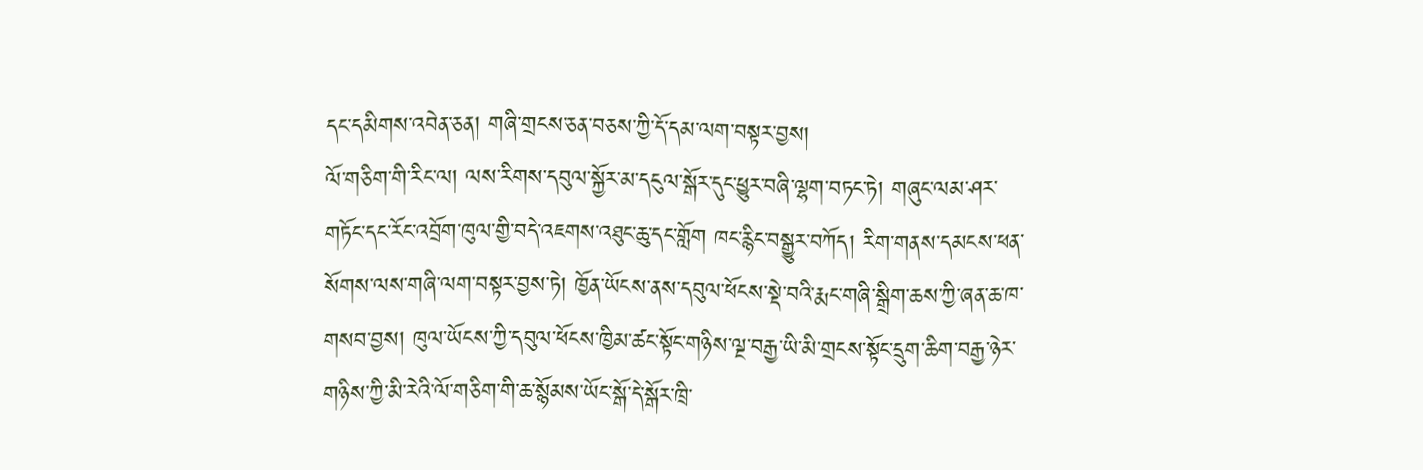དང་དམིགས་འབེན་ཅན། གཞི་གྲངས་ཅན་བཅས་ཀྱི་དོ་དམ་ལག་བསྟར་བྱས།
ལོ་གཅིག་གི་རིང་ལ། ལས་རིགས་དབུལ་སྐྱོར་མ་དངུལ་སྒོར་དུང་ཕྱུར་བཞི་ལྷག་བཏང་ཏེ། གཞུང་ལམ་ཤར་གཏོང་དང་རོང་འབྲོག་ཁུལ་གྱི་བདེ་འཇགས་འཐུང་ཆུ་དང་གློག ཁང་རྙིང་བསྒྱུར་བཀོད། རིག་གནས་དམངས་ཕན་སོགས་ལས་གཞི་ལག་བསྟར་བྱས་ཏེ། ཁྱོན་ཡོངས་ནས་དབུལ་ཕོངས་སྡེ་བའི་རྨང་གཞི་སྒྲིག་ཆས་ཀྱི་ཞན་ཆ་ཁ་གསབ་བྱས། ཁུལ་ཡོངས་ཀྱི་དབུལ་ཕོངས་ཁྱིམ་ཚང་སྟོང་གཉིས་ལྔ་བརྒྱ་ཡི་མི་གྲངས་སྟོང་དྲུག་ཆིག་བརྒྱ་ཉེར་གཉིས་ཀྱི་མི་རེའི་ལོ་གཅིག་གི་ཆ་སྙོམས་ཡོང་སྒོ་དེ་སྒོར་ཁྲི་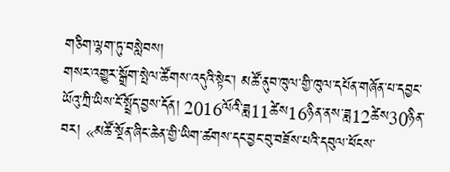གཅིག་ལྷག་ཏུ་བསླེབས།
གསར་འགྱུར་སྒྲོག་སྤེལ་ཚོགས་འདུའི་སྟེང་། མཚོ་ནུབ་ཁུལ་གྱི་ཁུལ་དཔོན་གཞོན་པ་དབྱང་ཡོའུ་ཀྲི་ཡིས་ངོ་སྤྲོད་བྱས་དོན། 2016ལོའི་ཟླ11ཚེས16ཉིན་ནས་ཟླ12ཚེས30ཉིན་བར། «མཚོ་སྔོན་ཞིང་ཆེན་གྱི་ཡིག་ཚགས་དང་བྱང་བུ་བཟོས་པའི་དབུལ་ཕོངས་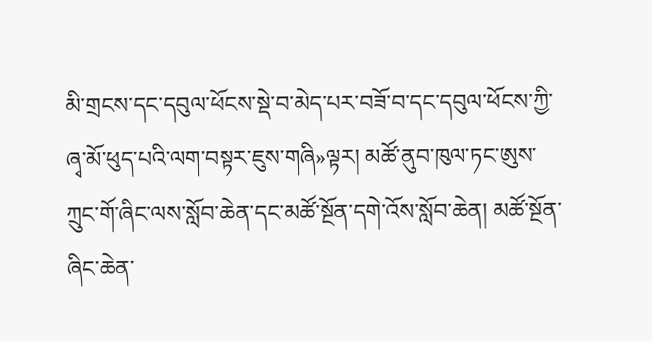མི་གྲངས་དང་དབུལ་ཕོངས་སྡེ་བ་མེད་པར་བཟོ་བ་དང་དབུལ་ཕོངས་ཀྱི་ཞྭ་མོ་ཕུད་པའི་ལག་བསྟར་ཇུས་གཞི»ལྟར། མཚོ་ནུབ་ཁུལ་ཏང་ཨུས་ཀྲུང་གོ་ཞིང་ལས་སློབ་ཆེན་དང་མཚོ་སྔོན་དགེ་འོས་སློབ་ཆེན། མཚོ་སྔོན་ཞིང་ཆེན་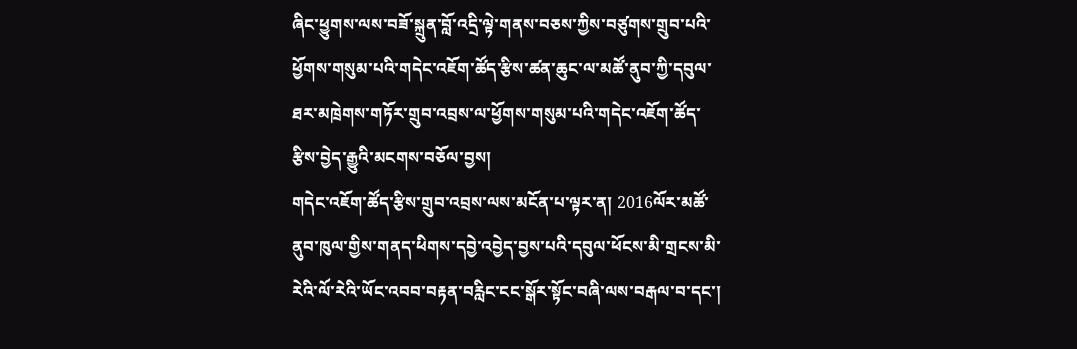ཞིང་ཕྱུགས་ལས་བཟོ་སྐྲུན་བློ་འདྲི་ལྟེ་གནས་བཅས་ཀྱིས་བཙུགས་གྲུབ་པའི་ཕྱོགས་གསུམ་པའི་གདེང་འཇོག་ཚོད་རྩིས་ཚན་ཆུང་ལ་མཚོ་ནུབ་ཀྱི་དབུལ་ཐར་མཁྲེགས་གཏོར་གྲུབ་འབྲས་ལ་ཕྱོགས་གསུམ་པའི་གདེང་འཇོག་ཚོད་རྩིས་བྱེད་རྒྱུའི་མངགས་བཅོལ་བྱས།
གདེང་འཇོག་ཚོད་རྩིས་གྲུབ་འབྲས་ལས་མངོན་པ་ལྟར་ན། 2016ལོར་མཚོ་ནུབ་ཁུལ་གྱིས་གནད་ཕིགས་དབྱེ་འབྱེད་བྱས་པའི་དབུལ་ཕོངས་མི་གྲངས་མི་རེའི་ལོ་རེའི་ཡོང་འབབ་བརྟན་བརླིང་ངང་སྒོར་སྟོང་བཞི་ལས་བརྒལ་བ་དང་།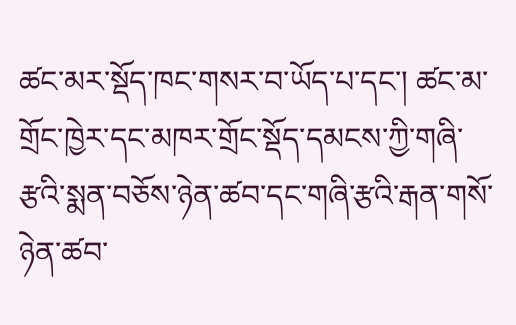ཚང་མར་སྡོད་ཁང་གསར་བ་ཡོད་པ་དང་། ཚང་མ་གྲོང་ཁྱེར་དང་མཁར་གྲོང་སྡོད་དམངས་ཀྱི་གཞི་རྩའི་སྨན་བཅོས་ཉེན་ཚབ་དང་གཞི་རྩའི་རྒན་གསོ་ཉེན་ཚབ་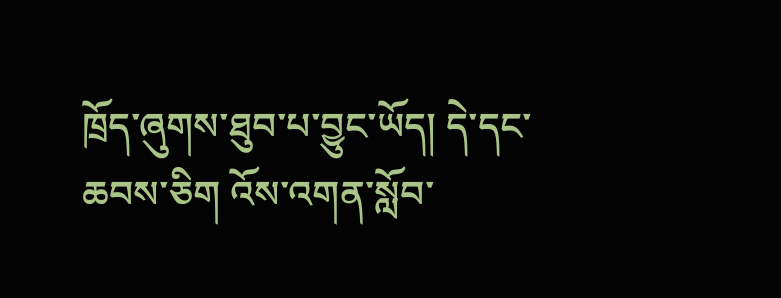ཁྲོད་ཞུགས་ཐུབ་པ་བྱུང་ཡོད། དེ་དང་ཆབས་ཅིག འོས་འགན་སློབ་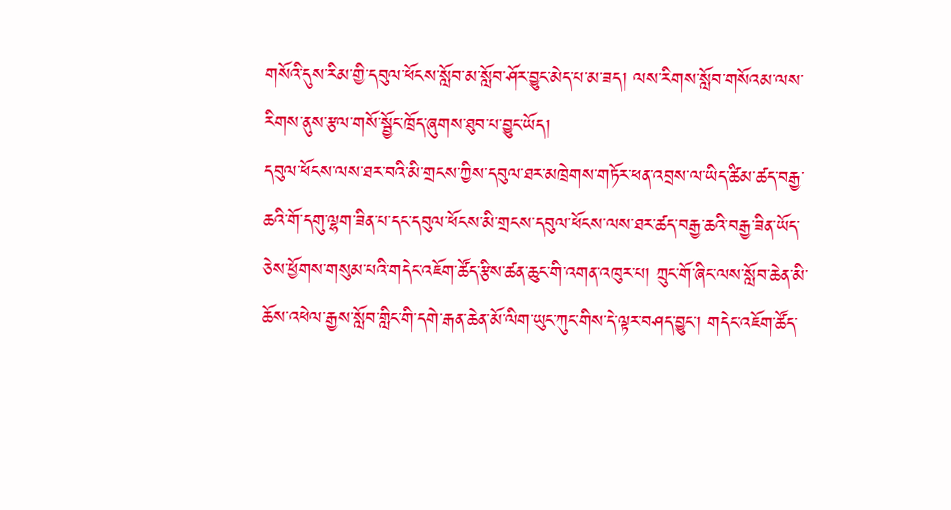གསོའི་དུས་རིམ་གྱི་དབུལ་ཕོངས་སློབ་མ་སློབ་ཤོར་བྱུང་མེད་པ་མ་ཟད། ལས་རིགས་སློབ་གསོའམ་ལས་རིགས་ནུས་རྩལ་གསོ་སྦྱོང་ཁྲོད་ཞུགས་ཐུབ་པ་བྱུང་ཡོད།
དབུལ་ཕོངས་ལས་ཐར་བའི་མི་གྲངས་ཀྱིས་དབུལ་ཐར་མཁྲེགས་གཏོར་ཕན་འབྲས་ལ་ཡིད་ཚིམ་ཚད་བརྒྱ་ཆའི་གོ་དགུ་ལྷག་ཟིན་པ་དང་དབུལ་ཕོངས་མི་གྲངས་དབུལ་ཕོངས་ལས་ཐར་ཚད་བརྒྱ་ཆའི་བརྒྱ་ཟིན་ཡོད་ཅེས་ཕྱོགས་གསུམ་པའི་གདེང་འཇོག་ཚོད་རྩིས་ཚན་ཆུང་གི་འགན་འཁུར་པ། ཀྲུང་གོ་ཞིང་ལས་སློབ་ཆེན་མི་ཆོས་འཕེལ་རྒྱས་སློབ་གླིང་གི་དགེ་རྒན་ཆེན་མོ་ལིག་ཡུང་ཀུང་གིས་དེ་ལྟར་བཤད་བྱུང་། གདེང་འཇོག་ཚོད་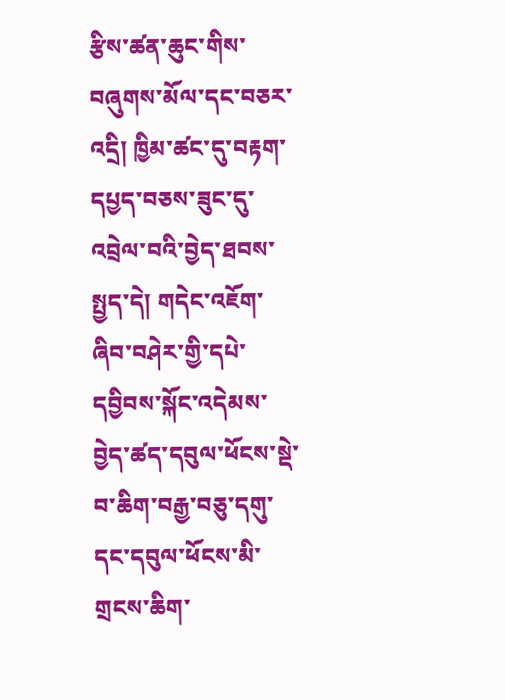རྩིས་ཚན་ཆུང་གིས་བཞུགས་མོལ་དང་བཅར་འདྲི། ཁྱིམ་ཚང་དུ་བརྟག་དཔྱད་བཅས་ཟུང་དུ་འབྲེལ་བའི་བྱེད་ཐབས་སྤྱད་དེ། གདེང་འཇོག་ཞིབ་བཤེར་གྱི་དཔེ་དབྱིབས་སྐོང་འདེམས་བྱེད་ཚད་དབུལ་ཕོངས་སྡེ་བ་ཆིག་བརྒྱ་བཅུ་དགུ་དང་དབུལ་ཕོངས་མི་གྲངས་ཆིག་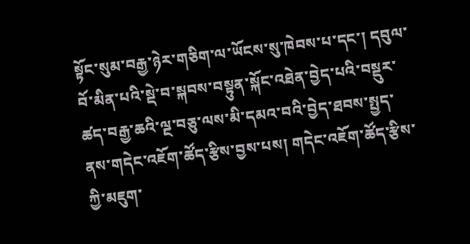སྟོང་སུམ་བརྒྱ་ཉེར་གཅིག་ལ་ཡོངས་སུ་ཁེབས་པ་དང་། དབུལ་བོ་མིན་པའི་སྡེ་བ་སྐབས་བསྟུན་སྐོང་འཐེན་བྱེད་པའི་བསྡུར་ཚད་བརྒྱ་ཆའི་ལྔ་བཅུ་ལས་མི་དམའ་བའི་བྱེད་ཐབས་སྤྱད་ནས་གདེང་འཇོག་ཚོད་རྩིས་བྱས་པས། གདེང་འཇོག་ཚོད་རྩིས་ཀྱི་མཇུག་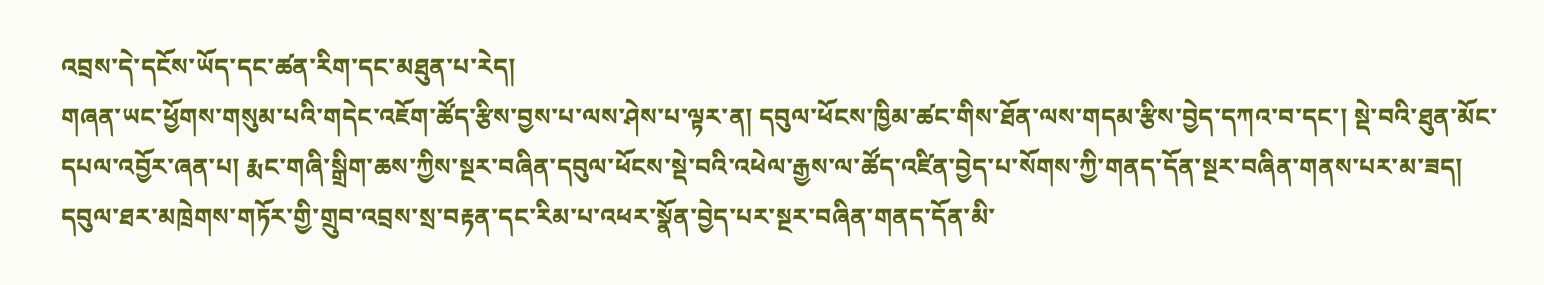འབྲས་དེ་དངོས་ཡོད་དང་ཚན་རིག་དང་མཐུན་པ་རེད།
གཞན་ཡང་ཕྱོགས་གསུམ་པའི་གདེང་འཇོག་ཚོད་རྩིས་བྱས་པ་ལས་ཤེས་པ་ལྟར་ན། དབུལ་ཕོངས་ཁྱིམ་ཚང་གིས་ཐོན་ལས་གདམ་རྩིས་བྱེད་དཀའ་བ་དང་། སྡེ་བའི་ཐུན་མོང་དཔལ་འབྱོར་ཞན་པ། རྨང་གཞི་སྒྲིག་ཆས་ཀྱིས་སྔར་བཞིན་དབུལ་ཕོངས་སྡེ་བའི་འཕེལ་རྒྱས་ལ་ཚོད་འཛིན་བྱེད་པ་སོགས་ཀྱི་གནད་དོན་སྔར་བཞིན་གནས་པར་མ་ཟད། དབུལ་ཐར་མཁྲེགས་གཏོར་གྱི་གྲུབ་འབྲས་སྲ་བརྟན་དང་རིམ་པ་འཕར་སྣོན་བྱེད་པར་སྔར་བཞིན་གནད་དོན་མི་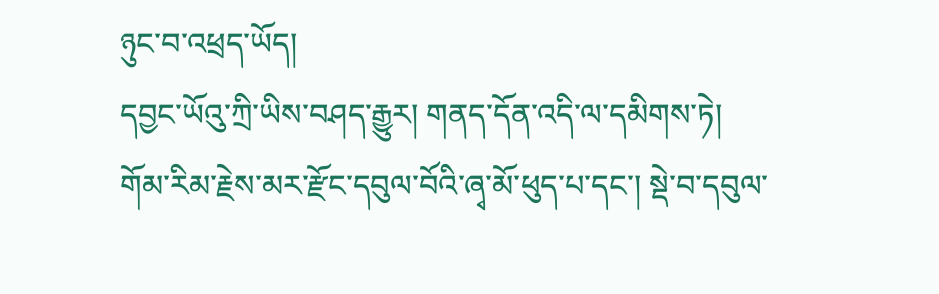ཉུང་བ་འཕྲད་ཡོད།
དབྱང་ཡོའུ་ཀྲི་ཡིས་བཤད་རྒྱུར། གནད་དོན་འདི་ལ་དམིགས་ཏེ། གོམ་རིམ་རྗེས་མར་རྫོང་དབུལ་བོའི་ཞྭ་མོ་ཕུད་པ་དང་། སྡེ་བ་དབུལ་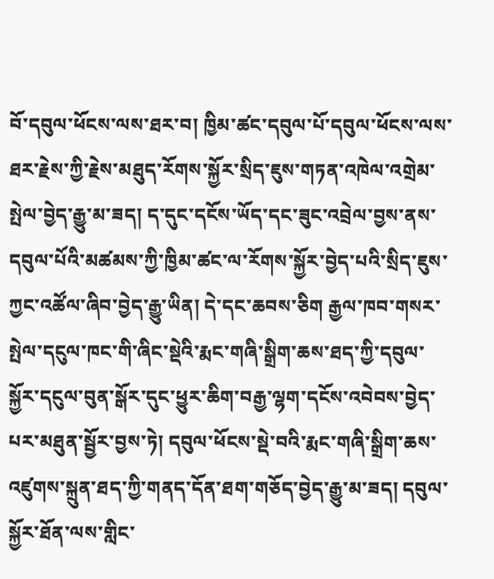བོ་དབུལ་ཕོངས་ལས་ཐར་བ། ཁྱིམ་ཚང་དབུལ་པོ་དབུལ་ཕོངས་ལས་ཐར་རྗེས་ཀྱི་རྗེས་མཐུད་རོགས་སྐྱོར་སྲིད་ཇུས་གཏན་འཁེལ་འགྲེམ་སྤེལ་བྱེད་རྒྱུ་མ་ཟད། ད་དུང་དངོས་ཡོད་དང་ཟུང་འབྲེལ་བྱས་ནས་དབུལ་པོའི་མཚམས་ཀྱི་ཁྱིམ་ཚང་ལ་རོགས་སྐྱོར་བྱེད་པའི་སྲིད་ཇུས་ཀྱང་འཚོལ་ཞིབ་བྱེད་རྒྱུ་ཡིན། དེ་དང་ཆབས་ཅིག རྒྱལ་ཁབ་གསར་སྤེལ་དངུལ་ཁང་གི་ཞིང་སྡེའི་རྨང་གཞི་སྒྲིག་ཆས་ཐད་ཀྱི་དབུལ་སྐྱོར་དངུལ་བུན་སྒོར་དུང་ཕྱུར་ཆིག་བརྒྱ་ལྷག་དངོས་འབེབས་བྱེད་པར་མཐུན་སྦྱོར་བྱས་ཏེ། དབུལ་ཕོངས་སྡེ་བའི་རྨང་གཞི་སྒྲིག་ཆས་འཛུགས་སྐྲུན་ཐད་ཀྱི་གནད་དོན་ཐག་གཅོད་བྱེད་རྒྱུ་མ་ཟད། དབུལ་སྐྱོར་ཐོན་ལས་གླིང་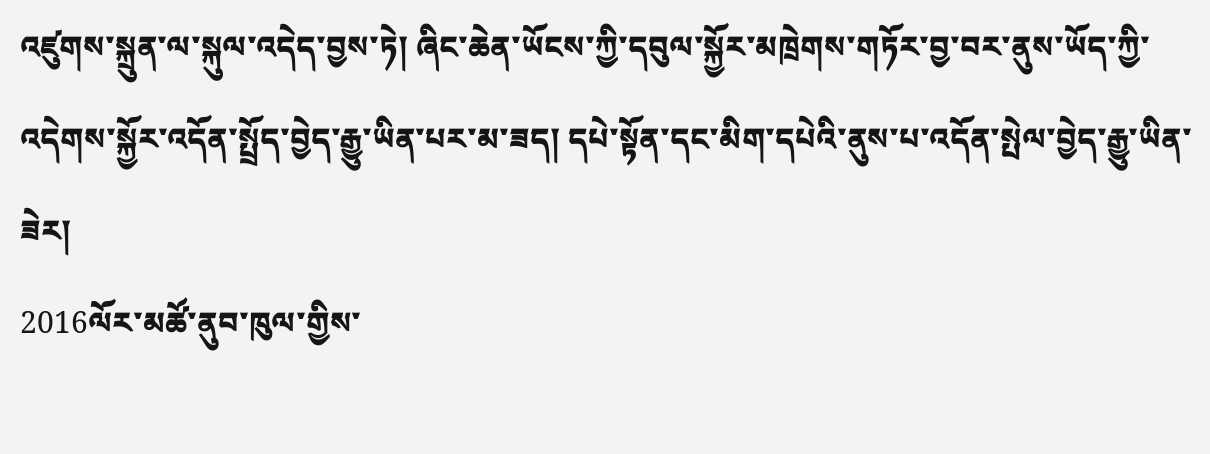འཛུགས་སྐྲུན་ལ་སྐུལ་འདེད་བྱས་ཏེ། ཞིང་ཆེན་ཡོངས་ཀྱི་དབུལ་སྐྱོར་མཁྲེགས་གཏོར་བྱ་བར་ནུས་ཡོད་ཀྱི་འདེགས་སྐྱོར་འདོན་སྤྲོད་བྱེད་རྒྱུ་ཡིན་པར་མ་ཟད། དཔེ་སྟོན་དང་མིག་དཔེའི་ནུས་པ་འདོན་སྤེལ་བྱེད་རྒྱུ་ཡིན་ཟེར།
2016ལོར་མཚོ་ནུབ་ཁུལ་གྱིས་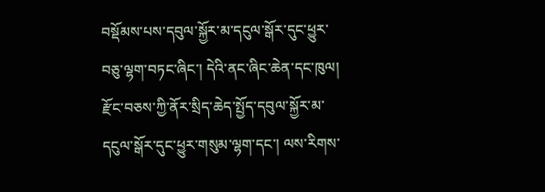བསྡོམས་པས་དབུལ་སྐྱོར་མ་དངུལ་སྒོར་དུང་ཕྱུར་བཅུ་ལྷག་བཏང་ཞིང་། དེའི་ནང་ཞིང་ཆེན་དང་ཁུལ། རྫོང་བཅས་ཀྱི་ནོར་སྲིད་ཆེད་སྤྱོད་དབུལ་སྐྱོར་མ་དངུལ་སྒོར་དུང་ཕྱུར་གསུམ་ལྷག་དང་། ལས་རིགས་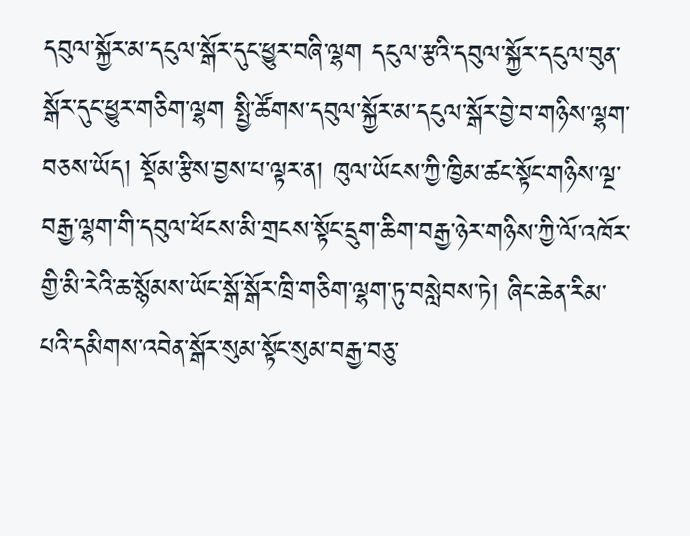དབུལ་སྐྱོར་མ་དངུལ་སྒོར་དུང་ཕྱུར་བཞི་ལྷག དངུལ་རྩའི་དབུལ་སྐྱོར་དངུལ་བུན་སྒོར་དུང་ཕྱུར་གཅིག་ལྷག སྤྱི་ཚོགས་དབུལ་སྐྱོར་མ་དངུལ་སྒོར་བྱེ་བ་གཉིས་ལྷག་བཅས་ཡོད། སྡོམ་རྩིས་བྱས་པ་ལྟར་ན། ཁུལ་ཡོངས་ཀྱི་ཁྱིམ་ཚང་སྟོང་གཉིས་ལྔ་བརྒྱ་ལྷག་གི་དབུལ་ཕོངས་མི་གྲངས་སྟོང་དྲུག་ཆིག་བརྒྱ་ཉེར་གཉིས་ཀྱི་ལོ་འཁོར་གྱི་མི་རེའི་ཆ་སྙོམས་ཡོང་སྒོ་སྒོར་ཁྲི་གཅིག་ལྷག་ཏུ་བསླེབས་ཏེ། ཞིང་ཆེན་རིམ་པའི་དམིགས་འབེན་སྒོར་སུམ་སྟོང་སུམ་བརྒྱ་བཅུ་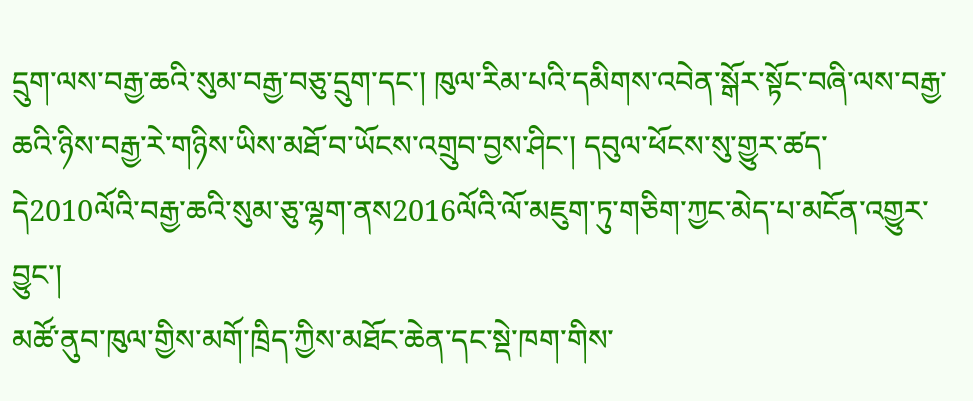དྲུག་ལས་བརྒྱ་ཆའི་སུམ་བརྒྱ་བཅུ་དྲུག་དང་། ཁུལ་རིམ་པའི་དམིགས་འབེན་སྒོར་སྟོང་བཞི་ལས་བརྒྱ་ཆའི་ཉིས་བརྒྱ་རེ་གཉིས་ཡིས་མཐོ་བ་ཡོངས་འགྲུབ་བྱས་ཤིང་། དབུལ་ཕོངས་སུ་གྱུར་ཚད་དེ2010ལོའི་བརྒྱ་ཆའི་སུམ་ཅུ་ལྷག་ནས2016ལོའི་ལོ་མཇུག་ཏུ་གཅིག་ཀྱང་མེད་པ་མངོན་འགྱུར་བྱུང་།
མཚོ་ནུབ་ཁུལ་གྱིས་མགོ་ཁྲིད་ཀྱིས་མཐོང་ཆེན་དང་སྡེ་ཁག་གིས་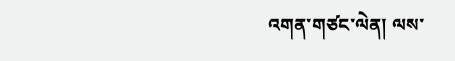འགན་གཙང་ལེན། ལས་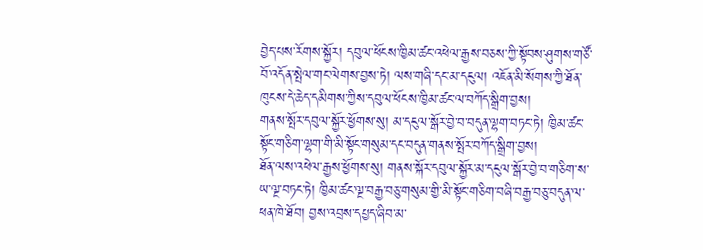བྱེད་པས་རོགས་སྐྱོར། དབུལ་ཕོངས་ཁྱིམ་ཚང་འཕེལ་རྒྱས་བཅས་ཀྱི་སྟོབས་ཤུགས་གཙོ་བོ་འདོན་སྤེལ་གང་ལེགས་བྱས་ཏེ། ལས་གཞི་དང་མ་དངུལ། འཇོན་མི་སོགས་ཀྱི་ཐོན་ཁུངས་དེ་ཆེད་དམིགས་ཀྱིས་དབུལ་ཕོངས་ཁྱིམ་ཚང་ལ་བཀོད་སྒྲིག་བྱས།
གནས་སྤོར་དབུལ་སྐྱོར་ཕྱོགས་སུ། མ་དངུལ་སྒོར་བྱེ་བ་བདུན་ལྷག་བཏང་ཏེ། ཁྱིམ་ཚང་སྟོང་གཅིག་ལྷག་གི་མི་སྟོང་གསུམ་དང་བདུན་གནས་སྤོར་བཀོད་སྒྲིག་བྱས།
ཐོན་ལས་འཕེལ་རྒྱས་ཕྱོགས་སུ། གནས་སྐོར་དབུལ་སྐྱོར་མ་དངུལ་སྒོར་བྱེ་བ་གཅིག་ས་ཡ་ལྔ་བཏང་ཏེ། ཁྱིམ་ཚང་ལྔ་བརྒྱ་བཅུ་གསུམ་གྱི་མི་སྟོང་གཅིག་བཞི་བརྒྱ་བཅུ་བདུན་ལ་ཕན་ཁེ་ཐོབ། བྱས་འབྲས་དཔྱད་ཞིབ་མ་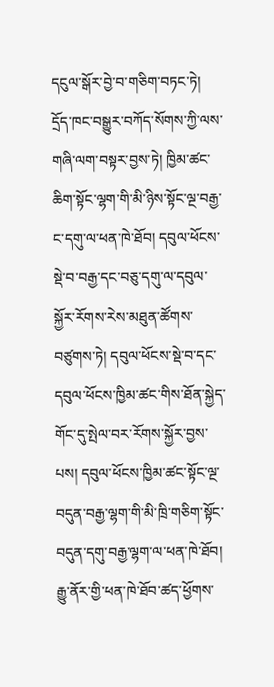དངུལ་སྒོར་བྱེ་བ་གཅིག་བཏང་ཏེ། དྲོད་ཁང་བསྒྱུར་བཀོད་སོགས་ཀྱི་ལས་གཞི་ལག་བསྟར་བྱས་ཏེ། ཁྱིམ་ཚང་ཆིག་སྟོང་ལྷག་གི་མི་ཉིས་སྟོང་ལྔ་བརྒྱ་ང་དགུ་ལ་ཕན་ཁེ་ཐོབ། དབུལ་ཕོངས་སྡེ་བ་བརྒྱ་དང་བཅུ་དགུ་ལ་དབུལ་སྐྱོར་རོགས་རེས་མཐུན་ཚོགས་བཙུགས་ཏེ། དབུལ་ཕོངས་སྡེ་བ་དང་དབུལ་ཕོངས་ཁྱིམ་ཚང་གིས་ཐོན་སྐྱེད་གོང་དུ་སྤེལ་བར་རོགས་སྐྱོར་བྱས་པས། དབུལ་ཕོངས་ཁྱིམ་ཚང་སྟོང་ལྔ་བདུན་བརྒྱ་ལྷག་གི་མི་ཁྲི་གཅིག་སྟོང་བདུན་དགུ་བརྒྱ་ལྷག་ལ་ཕན་ཁེ་ཐོབ།
རྒྱུ་ནོར་གྱི་ཕན་ཁེ་ཐོབ་ཚད་ཕྱོགས་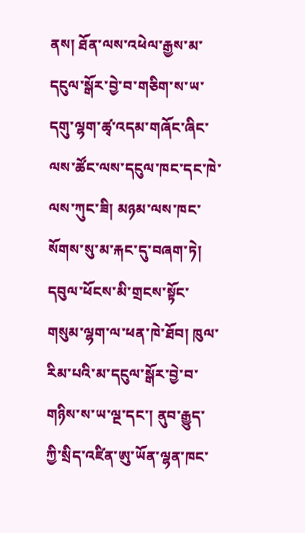ནས། ཐོན་ལས་འཕེལ་རྒྱས་མ་དངུལ་སྒོར་བྱེ་བ་གཅིག་ས་ཡ་དགུ་ལྷག་ཚྭ་འདམ་གཞོང་ཞིང་ལས་ཚོང་ལས་དངུལ་ཁང་དང་ཁེ་ལས་ཀུང་ཟི། མཉམ་ལས་ཁང་སོགས་སུ་མ་རྐང་དུ་བཞག་ཏེ། དབུལ་ཕོངས་མི་གྲངས་སྟོང་གསུམ་ལྷག་ལ་ཕན་ཁེ་ཐོབ། ཁུལ་རིམ་པའི་མ་དངུལ་སྒོར་བྱེ་བ་གཉིས་ས་ཡ་ལྔ་དང་། ནུབ་རྒྱུད་ཀྱི་སྲིད་འཛིན་ཨུ་ཡོན་ལྷན་ཁང་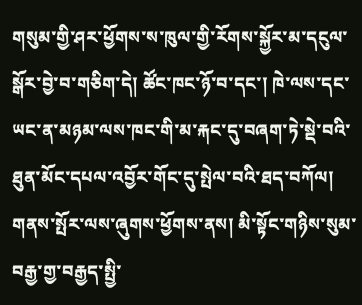གསུམ་གྱི་ཤར་ཕྱོགས་ས་ཁུལ་གྱི་རོགས་སྐྱོར་མ་དངུལ་སྒོར་བྱེ་བ་གཅིག་དེ། ཚོང་ཁང་ཉོ་བ་དང་། ཁེ་ལས་དང་ཡང་ན་མཉམ་ལས་ཁང་གི་མ་རྐང་དུ་བཞག་ཏེ་སྡེ་བའི་ཐུན་མོང་དཔལ་འབྱོར་གོང་དུ་སྤེལ་བའི་ཐད་བཀོལ།
གནས་སྤོར་ལས་ཞུགས་ཕྱོགས་ནས། མི་སྟོང་གཉིས་སུམ་བརྒྱ་གྱ་བརྒྱད་སྤྱི་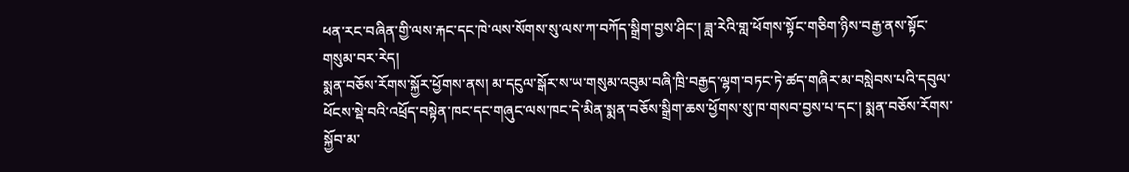ཕན་རང་བཞིན་གྱི་ལས་རྐང་དང་ཁེ་ལས་སོགས་སུ་ལས་ཀ་བཀོད་སྒྲིག་བྱས་ཤིང་། ཟླ་རེའི་གླ་ཕོགས་སྟོང་གཅིག་ཉིས་བརྒྱ་ནས་སྟོང་གསུམ་བར་རེད།
སྨན་བཅོས་རོགས་སྐྱོར་ཕྱོགས་ནས། མ་དངུལ་སྒོར་ས་ཡ་གསུམ་འབུམ་བཞི་ཁྲི་བརྒྱད་ལྷག་བཏང་ཏེ་ཚད་གཞིར་མ་བསླེབས་པའི་དབུལ་ཕོངས་སྡེ་བའི་འཕྲོད་བསྟེན་ཁང་དང་གཞུང་ལས་ཁང་དེ་མིན་སྨན་བཅོས་སྒྲིག་ཆས་ཕྱོགས་སུ་ཁ་གསབ་བྱས་པ་དང་། སྨན་བཅོས་རོགས་སྐྱོབ་མ་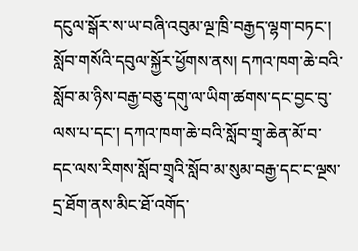དངུལ་སྒོར་ས་ཡ་བཞི་འབུམ་ལྔ་ཁྲི་བརྒྱད་ལྷག་བཏང་།
སློབ་གསོའི་དབུལ་སྐྱོར་ཕྱོགས་ནས། དཀའ་ཁག་ཆེ་བའི་སློབ་མ་ཉིས་བརྒྱ་བཅུ་དགུ་ལ་ཡིག་ཚགས་དང་བྱང་བུ་ལས་པ་དང་། དཀའ་ཁག་ཆེ་བའི་སློབ་གྲྭ་ཆེན་མོ་བ་དང་ལས་རིགས་སློབ་གྲྭའི་སློབ་མ་སུམ་བརྒྱ་དང་ང་ལྔས་དྲ་ཐོག་ནས་མིང་ཐོ་འགོད་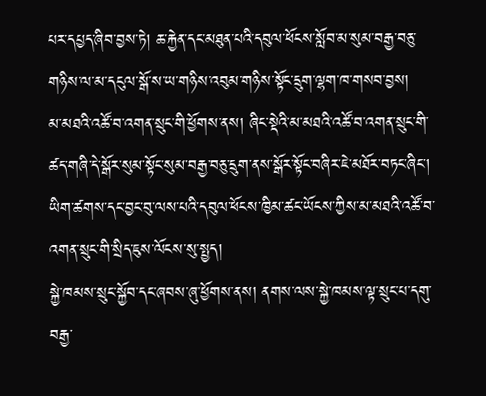པར་དཔྱད་ཞིབ་བྱས་ཏེ། ཆ་རྐྱེན་དང་མཐུན་པའི་དབུལ་ཕོངས་སློབ་མ་སུམ་བརྒྱ་བཅུ་གཉིས་ལ་མ་དངུལ་སྒོ་ས་ཡ་གཉིས་འབུམ་གཉིས་སྟོང་དྲུག་ལྷག་ཁ་གསབ་བྱས།
མ་མཐའི་འཚོ་བ་འགན་སྲུང་གི་ཕྱོགས་ནས། ཞིང་སྡེའི་མ་མཐའི་འཚོ་བ་འགན་སྲུང་གི་ཚད་གཞི་དེ་སྒོར་སུམ་སྟོང་སུམ་བརྒྱ་བཅུ་དྲུག་ནས་སྒོར་སྟོང་བཞིར་ཇེ་མཐོར་བཏང་ཞིང་། ཡིག་ཚགས་དང་བྱང་བུ་ལས་པའི་དབུལ་ཕོངས་ཁྱིམ་ཚང་ཡོངས་ཀྱིས་མ་མཐའི་འཚོ་བ་འགན་སྲུང་གི་སྲིད་ཇུས་ལོངས་སུ་སྤྱད།
སྐྱེ་ཁམས་སྲུང་སྐྱོབ་དང་ཞབས་ཞུ་ཕྱོགས་ནས། ནགས་ལས་སྐྱེ་ཁམས་ལྟ་སྲུང་པ་དགུ་བརྒྱ་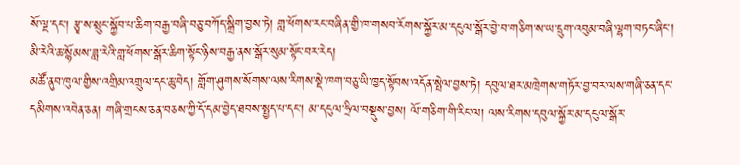སོ་ལྔ་དང་། རྩྭ་ས་སྲུང་སྐྱོབ་པ་ཆིག་བརྒྱ་བཞི་བཅུ་བཀོད་སྒྲིག་བྱས་ཏེ། གླ་ཕོགས་རང་བཞིན་གྱི་ཁ་གསབ་རོགས་སྐྱོར་མ་དངུལ་སྒོར་བྱེ་བ་གཅིག་ས་ཡ་དྲུག་འབུམ་བཞི་ལྷག་བཏང་ཞིང་། མི་རེའི་ཆ་སྙོམས་ཟླ་རེའི་གླ་ཕོགས་སྒོར་ཆིག་སྟོང་ཉིས་བརྒྱ་ནས་སྒོར་སུམ་སྟོང་བར་རེད།
མཚོ་ནུབ་ཁུལ་གྱིས་འགྲིམ་འགྲུལ་དང་ཆུ་བེད། གློག་ཤུགས་སོགས་ལས་རིགས་སྡེ་ཁག་བཅུ་ཡི་ཁྱད་སྟོབས་འདོན་སྤེལ་བྱས་ཏེ། དབུལ་ཐར་མཁྲེགས་གཏོར་བྱ་བར་ལས་གཞི་ཅན་དང་དམིགས་འབེན་ཅན། གཞི་གྲངས་ཅན་བཅས་ཀྱི་དོ་དམ་བྱེད་ཐབས་སྤྱད་པ་དང་། མ་དངུལ་ཧྲིལ་བསྡུས་བྱས། ལོ་གཅིག་གི་རིང་ལ། ལས་རིགས་དབུལ་སྐྱོར་མ་དངུལ་སྒོར་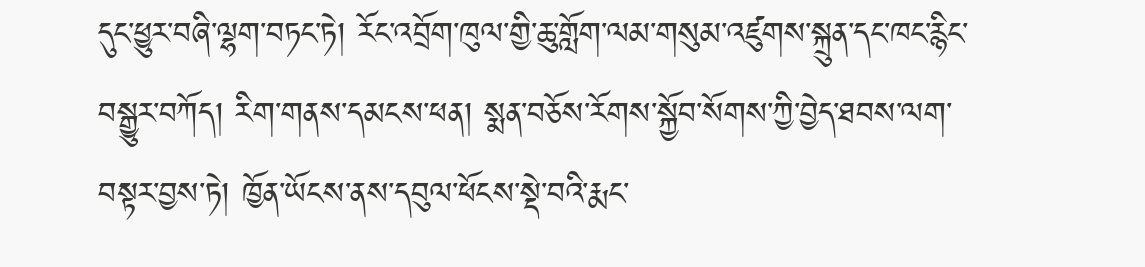དུང་ཕྱུར་བཞི་ལྷག་བཏང་ཏེ། རོང་འབྲོག་ཁུལ་གྱི་ཆུ་གློག་ལམ་གསུམ་འཛུགས་སྐྲུན་དང་ཁང་རྙིང་བསྒྱུར་བཀོད། རིག་གནས་དམངས་ཕན། སྨན་བཅོས་རོགས་སྐྱོབ་སོགས་ཀྱི་བྱེད་ཐབས་ལག་བསྟར་བྱས་ཏེ། ཁྱོན་ཡོངས་ནས་དབུལ་ཕོངས་སྡེ་བའི་རྨང་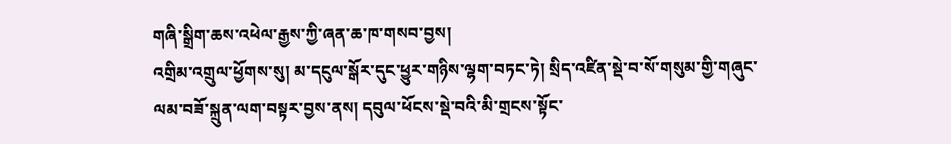གཞི་སྒྲིག་ཆས་འཕེལ་རྒྱས་ཀྱི་ཞན་ཆ་ཁ་གསབ་བྱས།
འགྲིམ་འགྲུལ་ཕྱོགས་སུ། མ་དངུལ་སྒོར་དུང་ཕྱུར་གཉིས་ལྷག་བཏང་ཏེ། སྲིད་འཛིན་སྡེ་བ་སོ་གསུམ་གྱི་གཞུང་ལམ་བཟོ་སྐྲུན་ལག་བསྟར་བྱས་ནས། དབུལ་ཕོངས་སྡེ་བའི་མི་གྲངས་སྟོང་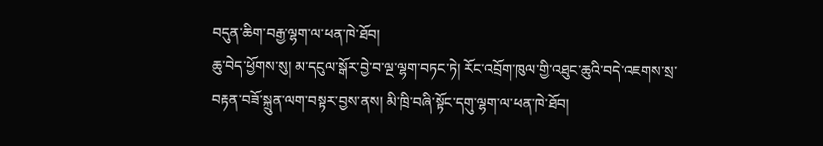བདུན་ཆིག་བརྒྱ་ལྷག་ལ་ཕན་ཁེ་ཐོབ།
ཆུ་བེད་ཕྱོགས་སུ། མ་དངུལ་སྒོར་བྱེ་བ་ལྔ་ལྷག་བཏང་ཏེ། རོང་འབྲོག་ཁུལ་གྱི་འཐུང་ཆུའི་བདེ་འཇགས་སྲ་བརྟན་བཟོ་སྐྲུན་ལག་བསྟར་བྱས་ནས། མི་ཁྲི་བཞི་སྟོང་དགུ་ལྷག་ལ་ཕན་ཁེ་ཐོབ།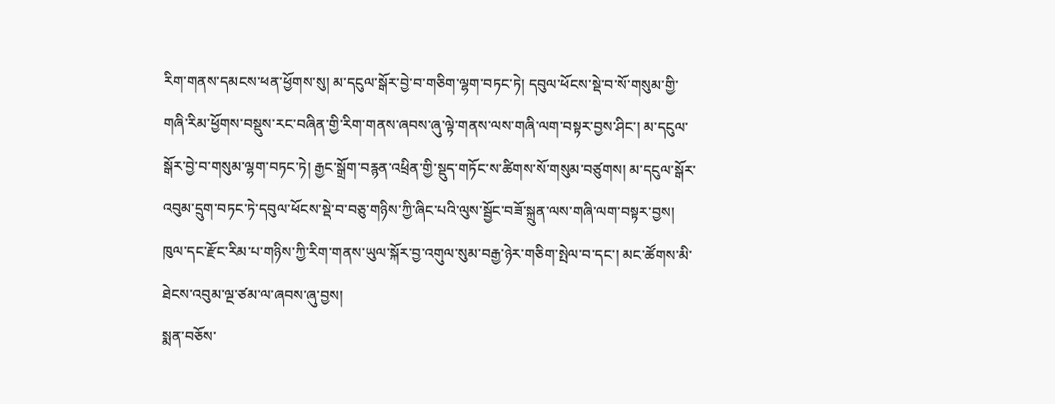རིག་གནས་དམངས་ཕན་ཕྱོགས་སུ། མ་དངུལ་སྒོར་བྱེ་བ་གཅིག་ལྷག་བཏང་ཏེ། དབུལ་ཕོངས་སྡེ་བ་སོ་གསུམ་གྱི་གཞི་རིམ་ཕྱོགས་བསྡུས་རང་བཞིན་གྱི་རིག་གནས་ཞབས་ཞུ་ལྟེ་གནས་ལས་གཞི་ལག་བསྟར་བྱས་ཤིང་། མ་དངུལ་སྒོར་བྱེ་བ་གསུམ་ལྷག་བཏང་ཏེ། རྒྱང་སྒྲོག་བརྙན་འཕྲིན་གྱི་སྡུད་གཏོང་ས་ཚིགས་སོ་གསུམ་བཙུགས། མ་དངུལ་སྒོར་འབུམ་དྲུག་བཏང་ཏེ་དབུལ་ཕོངས་སྡེ་བ་བཅུ་གཉིས་ཀྱི་ཞིང་པའི་ལུས་སྦྱོང་བཟོ་སྐྲུན་ལས་གཞི་ལག་བསྟར་བྱས། ཁུལ་དང་རྫོང་རིམ་པ་གཉིས་ཀྱི་རིག་གནས་ཡུལ་སྐོར་བྱ་འགུལ་སུམ་བརྒྱ་ཉེར་གཅིག་སྤེལ་བ་དང་། མང་ཚོགས་མི་ཐེངས་འབུམ་ལྔ་ཙམ་ལ་ཞབས་ཞུ་བྱས།
སྨན་བཅོས་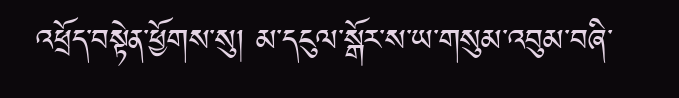འཕྲོད་བསྟེན་ཕྱོགས་སུ། མ་དངུལ་སྒོར་ས་ཡ་གསུམ་འབུམ་བཞི་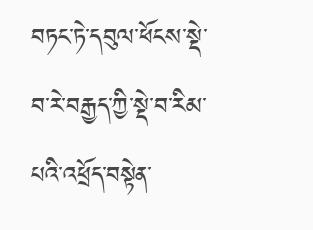བཏང་ཏེ་དབུལ་ཕོངས་སྡེ་བ་རེ་བརྒྱད་ཀྱི་སྡེ་བ་རིམ་པའི་འཕྲོད་བསྟེན་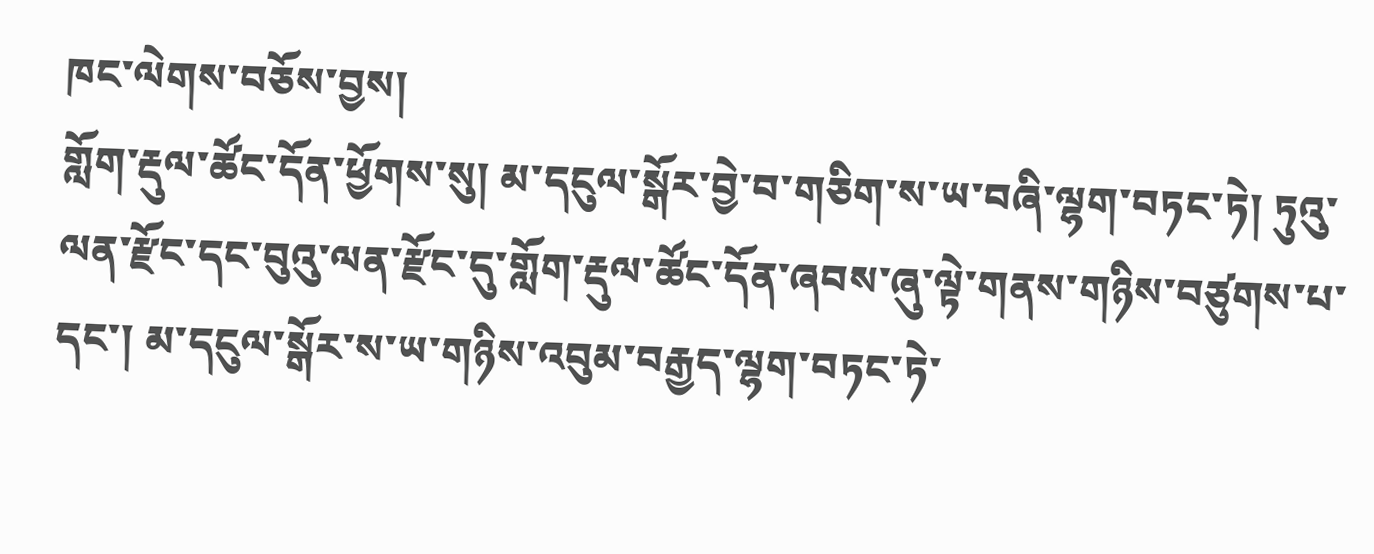ཁང་ལེགས་བཅོས་བྱས།
གློག་རྡུལ་ཚོང་དོན་ཕྱོགས་སུ། མ་དངུལ་སྒོར་བྱེ་བ་གཅིག་ས་ཡ་བཞི་ལྷག་བཏང་ཏེ། ཏུའུ་ལན་རྫོང་དང་བུའུ་ལན་རྫོང་དུ་གློག་རྡུལ་ཚོང་དོན་ཞབས་ཞུ་ལྟེ་གནས་གཉིས་བཙུགས་པ་དང་། མ་དངུལ་སྒོར་ས་ཡ་གཉིས་འབུམ་བརྒྱད་ལྷག་བཏང་ཏེ་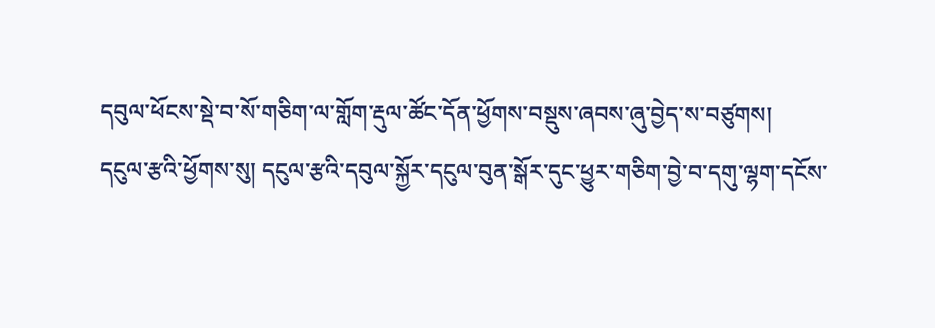དབུལ་ཕོངས་སྡེ་བ་སོ་གཅིག་ལ་གློག་རྡུལ་ཚོང་དོན་ཕྱོགས་བསྡུས་ཞབས་ཞུ་བྱེད་ས་བཙུགས།
དངུལ་རྩའི་ཕྱོགས་སུ། དངུལ་རྩའི་དབུལ་སྐྱོར་དངུལ་བུན་སྒོར་དུང་ཕྱུར་གཅིག་བྱེ་བ་དགུ་ལྷག་དངོས་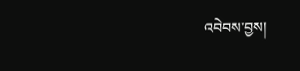འབེབས་བྱས།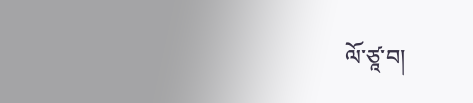ལོ་ཙཱ་བ།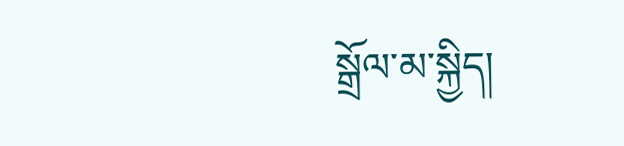སྒྲོལ་མ་སྐྱིད།